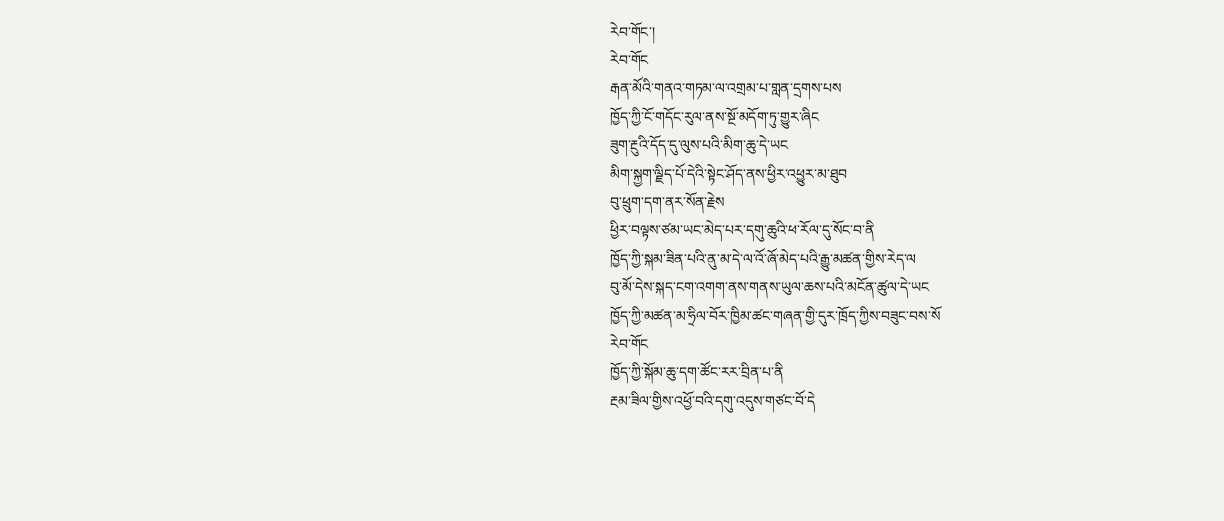རེབ་གོང་།
རེབ་གོང
རྒན་མོའི་གནའ་གཏམ་ལ་འགྲམ་པ་གླན་དྲགས་པས
ཁྱོད་ཀྱི་ངོ་གདོང་རུལ་ནས་སྔོ་མདོག་ཏུ་གྱུར་ཞིང
ཟུག་རྔུའི་དོད་དུ་ལུས་པའི་མིག་ཆུ་དེ་ཡང
མིག་སྐྱག་ལྗིད་པོ་དེའི་སྟེང་ཤོད་ནས་ཕྱིར་འཕྱུར་མ་ཐུབ
བུ་ཕྲུག་དག་ནར་སོན་རྗེས
ཕྱིར་བལྟས་ཙམ་ཡང་མེད་པར་དགུ་ཆུའི་ཕ་རོལ་དུ་སོང་བ་ནི
ཁྱོད་ཀྱི་སྐམ་ཟིན་པའི་ནུ་མ་དེ་ལ་འོ་ཞོ་མེད་པའི་རྒྱུ་མཚན་གྱིས་རེད་ལ
བུ་མོ་དེས་སྐད་ངག་འགག་ནས་གནས་ཡུལ་ཆས་པའི་མངོན་ཚུལ་དེ་ཡང
ཁྱོད་ཀྱི་མཚན་མ་ཧྲིལ་བོར་ཁྱིམ་ཚང་གཞན་གྱི་དུར་ཁྲོད་ཀྱིས་བཟུང་བས་སོ
རེབ་གོང
ཁྱོད་ཀྱི་སྐོམ་ཆུ་དག་ཚོང་རར་བྲིན་པ་ནི
རྔམ་ཟིལ་གྱིས་འཕྱོ་བའི་དགུ་འདུས་གཙང་བོ་དེ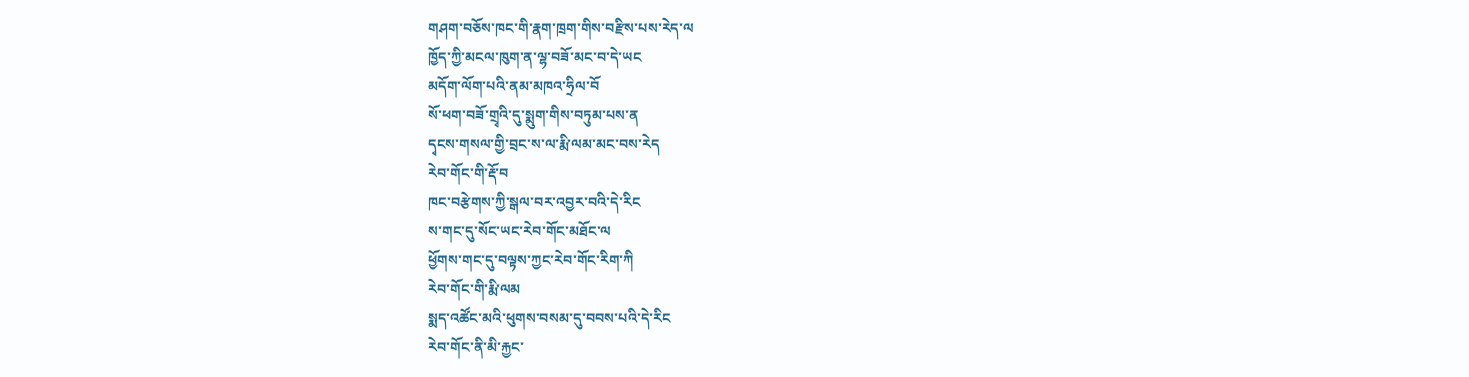གཤག་བཅོས་ཁང་གི་རྣག་ཁྲག་གིས་བརྫིས་པས་རེད་ལ
ཁྱོད་ཀྱི་མངལ་ཁུག་ན་ལྷ་བཟོ་མང་བ་དེ་ཡང
མདོག་ལོག་པའི་ནམ་མཁའ་ཧྲིལ་བོ
སོ་ཕག་བཟོ་གྲྭའི་དུ་སྨུག་གིས་བཏུམ་པས་ན
དྭངས་གསལ་གྱི་བྲང་ས་ལ་རྨི་ལམ་མང་བས་རེད
རེབ་གོང་གི་རྡོ་བ
ཁང་བརྩེགས་ཀྱི་སྒལ་བར་འབྱར་བའི་དེ་རིང
ས་གང་དུ་སོང་ཡང་རེབ་གོང་མཐོང་ལ
ཕྱོགས་གང་དུ་བལྟས་ཀྱང་རེབ་གོང་རིག་ཀི
རེབ་གོང་གི་རྨི་ལམ
སྨད་འཚོང་མའི་ཕུགས་བསམ་དུ་བབས་པའི་དེ་རིང
རེབ་གོང་ནི་མི་རྐྱང་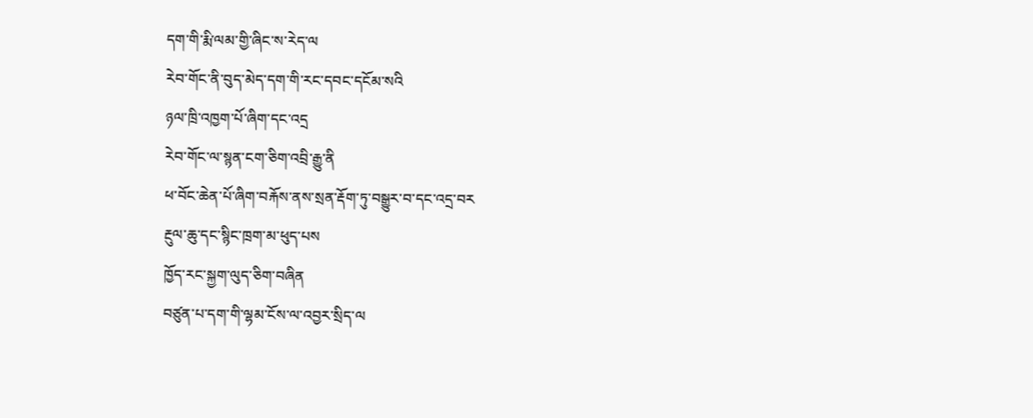དག་གི་རྨི་ལམ་གྱི་ཞིང་ས་རེད་ལ
རེབ་གོང་ནི་བུད་མེད་དག་གི་རང་དབང་དངོམ་སའི
ཉལ་ཁྲི་འཁྱག་པོ་ཞིག་དང་འདྲ
རེབ་གོང་ལ་སྙན་ངག་ཅིག་འབྲི་རྒྱུ་ནི
ཕ་བོང་ཆེན་པོ་ཞིག་བརྐོས་ནས་སྲན་རྡོག་ཏུ་བསྒྱུར་བ་དང་འདྲ་བར
རྔུལ་ཆུ་དང་སྙིང་ཁྲག་མ་ཕུད་པས
ཁྱོད་རང་སྐྱག་ལུད་ཅིག་བཞིན
བཙུན་པ་དག་གི་ལྷམ་ངོས་ལ་འབྱར་སྲིད་ལ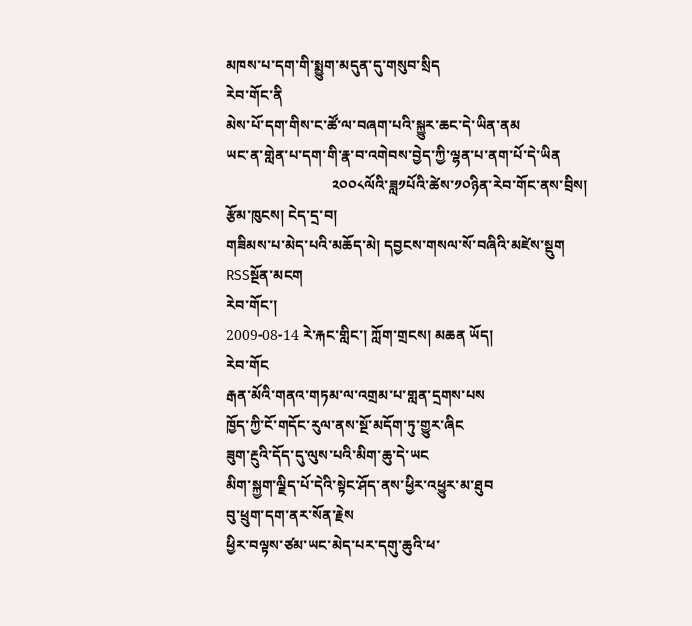མཁས་པ་དག་གི་སྨྱུག་མདུན་དུ་གསུབ་སྲིད
རེབ་གོང་ནི
མེས་པོ་དག་གིས་ང་ཚོ་ལ་བཞག་པའི་སྐྱུར་ཆང་དེ་ཡིན་ནམ
ཡང་ན་གླེན་པ་དག་གི་རྣ་བ་འགེབས་བྱེད་ཀྱི་ལྷན་པ་ནག་པོ་དེ་ཡིན
                             ༢༠༠༨ལོའི་ཟླ༡པོའི་ཚེས་༡༠ཉིན་རེབ་གོང་ནས་བྲིས།
རྩོམ་ཁུངས། ངེད་དྲ་བ།
གཟིམས་པ་མེད་པའི་མཆོད་མེ། དབྱངས་གསལ་སོ་བཞིའི་མཛེས་སྡུག  RSSསྔོན་མངག
རེབ་གོང་།
2009-08-14 རེ་རྐང་གླིང་། ཀློག་གྲངས། མཆན ཡོད།
རེབ་གོང
རྒན་མོའི་གནའ་གཏམ་ལ་འགྲམ་པ་གླན་དྲགས་པས
ཁྱོད་ཀྱི་ངོ་གདོང་རུལ་ནས་སྔོ་མདོག་ཏུ་གྱུར་ཞིང
ཟུག་རྔུའི་དོད་དུ་ལུས་པའི་མིག་ཆུ་དེ་ཡང
མིག་སྐྱག་ལྗིད་པོ་དེའི་སྟེང་ཤོད་ནས་ཕྱིར་འཕྱུར་མ་ཐུབ
བུ་ཕྲུག་དག་ནར་སོན་རྗེས
ཕྱིར་བལྟས་ཙམ་ཡང་མེད་པར་དགུ་ཆུའི་ཕ་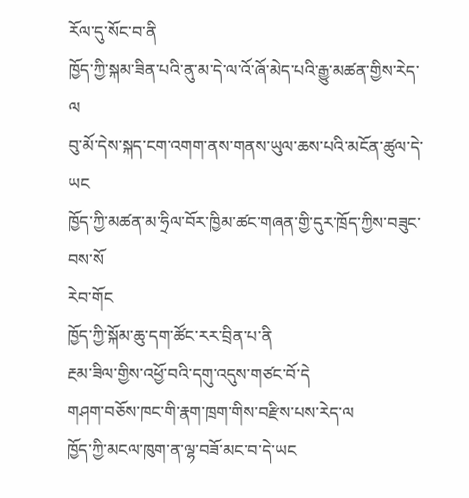རོལ་དུ་སོང་བ་ནི
ཁྱོད་ཀྱི་སྐམ་ཟིན་པའི་ནུ་མ་དེ་ལ་འོ་ཞོ་མེད་པའི་རྒྱུ་མཚན་གྱིས་རེད་ལ
བུ་མོ་དེས་སྐད་ངག་འགག་ནས་གནས་ཡུལ་ཆས་པའི་མངོན་ཚུལ་དེ་ཡང
ཁྱོད་ཀྱི་མཚན་མ་ཧྲིལ་བོར་ཁྱིམ་ཚང་གཞན་གྱི་དུར་ཁྲོད་ཀྱིས་བཟུང་བས་སོ
རེབ་གོང
ཁྱོད་ཀྱི་སྐོམ་ཆུ་དག་ཚོང་རར་བྲིན་པ་ནི
རྔམ་ཟིལ་གྱིས་འཕྱོ་བའི་དགུ་འདུས་གཙང་བོ་དེ
གཤག་བཅོས་ཁང་གི་རྣག་ཁྲག་གིས་བརྫིས་པས་རེད་ལ
ཁྱོད་ཀྱི་མངལ་ཁུག་ན་ལྷ་བཟོ་མང་བ་དེ་ཡང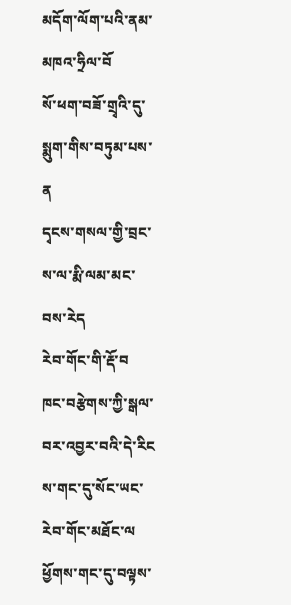མདོག་ལོག་པའི་ནམ་མཁའ་ཧྲིལ་བོ
སོ་ཕག་བཟོ་གྲྭའི་དུ་སྨུག་གིས་བཏུམ་པས་ན
དྭངས་གསལ་གྱི་བྲང་ས་ལ་རྨི་ལམ་མང་བས་རེད
རེབ་གོང་གི་རྡོ་བ
ཁང་བརྩེགས་ཀྱི་སྒལ་བར་འབྱར་བའི་དེ་རིང
ས་གང་དུ་སོང་ཡང་རེབ་གོང་མཐོང་ལ
ཕྱོགས་གང་དུ་བལྟས་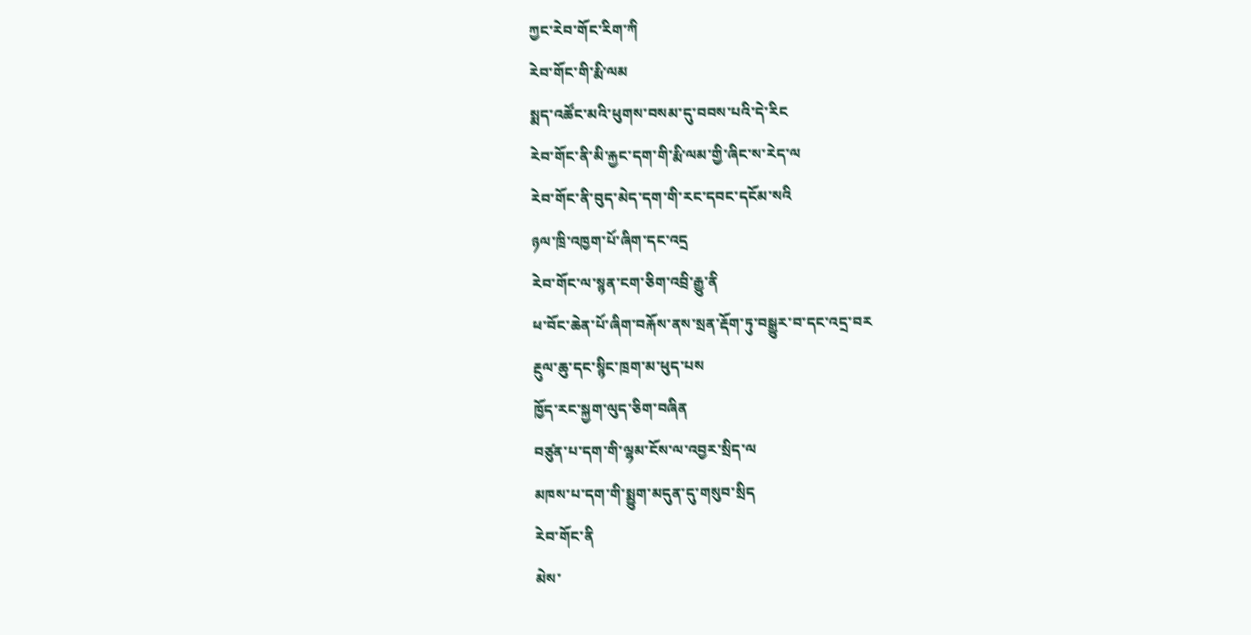ཀྱང་རེབ་གོང་རིག་ཀི
རེབ་གོང་གི་རྨི་ལམ
སྨད་འཚོང་མའི་ཕུགས་བསམ་དུ་བབས་པའི་དེ་རིང
རེབ་གོང་ནི་མི་རྐྱང་དག་གི་རྨི་ལམ་གྱི་ཞིང་ས་རེད་ལ
རེབ་གོང་ནི་བུད་མེད་དག་གི་རང་དབང་དངོམ་སའི
ཉལ་ཁྲི་འཁྱག་པོ་ཞིག་དང་འདྲ
རེབ་གོང་ལ་སྙན་ངག་ཅིག་འབྲི་རྒྱུ་ནི
ཕ་བོང་ཆེན་པོ་ཞིག་བརྐོས་ནས་སྲན་རྡོག་ཏུ་བསྒྱུར་བ་དང་འདྲ་བར
རྔུལ་ཆུ་དང་སྙིང་ཁྲག་མ་ཕུད་པས
ཁྱོད་རང་སྐྱག་ལུད་ཅིག་བཞིན
བཙུན་པ་དག་གི་ལྷམ་ངོས་ལ་འབྱར་སྲིད་ལ
མཁས་པ་དག་གི་སྨྱུག་མདུན་དུ་གསུབ་སྲིད
རེབ་གོང་ནི
མེས་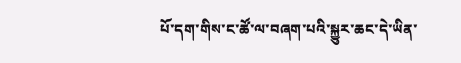པོ་དག་གིས་ང་ཚོ་ལ་བཞག་པའི་སྐྱུར་ཆང་དེ་ཡིན་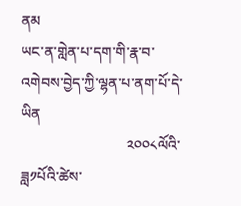ནམ
ཡང་ན་གླེན་པ་དག་གི་རྣ་བ་འགེབས་བྱེད་ཀྱི་ལྷན་པ་ནག་པོ་དེ་ཡིན
                             ༢༠༠༨ལོའི་ཟླ༡པོའི་ཚེས་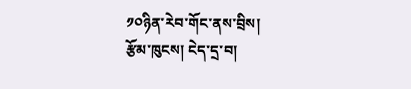༡༠ཉིན་རེབ་གོང་ནས་བྲིས།
རྩོམ་ཁུངས། ངེད་དྲ་བ།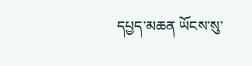དཔྱད་མཆན ཡོངས་སུ་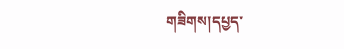གཟིགས།དཔྱད་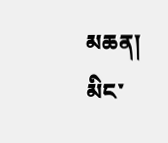མཆན།
མིང་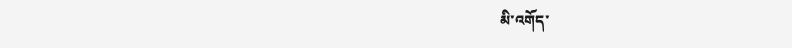མི་འགོད་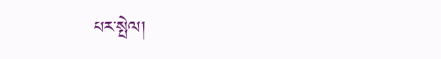པར་སྤེལ།